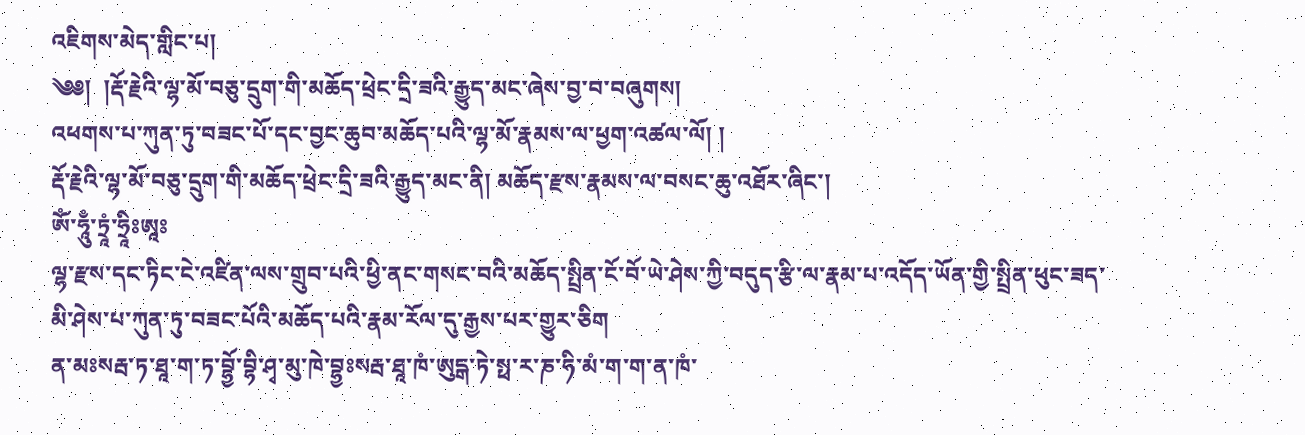འཇིགས་མེད་གླིང་པ།
༄༅།  །རྡོ་རྗེའི་ལྷ་མོ་བཅུ་དྲུག་གི་མཆོད་ཕྲེང་དྲི་ཟའི་རྒྱུད་མང་ཞེས་བྱ་བ་བཞུགས།
འཕགས་པ་ཀུན་ཏུ་བཟང་པོ་དང་བྱང་ཆུབ་མཆོད་པའི་ལྷ་མོ་རྣམས་ལ་ཕྱག་འཚལ་ལོ། །
རྡོ་རྗེའི་ལྷ་མོ་བཅུ་དྲུག་གི་མཆོད་ཕྲེང་དྲི་ཟའི་རྒྱུད་མང་ནི། མཆོད་རྫས་རྣམས་ལ་བསང་ཆུ་འཐོར་ཞིང་།
ཨོཾ་ཧཱུྃ་ཏྲཱཾ་ཧྲཱིཿཨཱཿ
ལྷ་རྫས་དང་ཏིང་ངེ་འཛིན་ལས་གྲུབ་པའི་ཕྱི་ནང་གསང་བའི་མཆོད་སྤྲིན་ངོ་བོ་ཡེ་ཤེས་ཀྱི་བདུད་རྩི་ལ་རྣམ་པ་འདོད་ཡོན་གྱི་སྤྲིན་ཕུང་ཟད་མི་ཤེས་པ་ཀུན་ཏུ་བཟང་པོའི་མཆོད་པའི་རྣམ་རོལ་དུ་རྒྱས་པར་གྱུར་ཅིག
ན་མཿསརྦ་ཏ་ཐཱ་ག་ཏ་བྷྱོ་བྷི་ཤྭ་མུ་ཁེ་བྷྱཿསརྦ་ཐཱ་ཁཾ་ཨུདྒ་ཏེ་སྥ་ར་ཎ་ཧི་མཾ་ག་ག་ན་ཁཾ་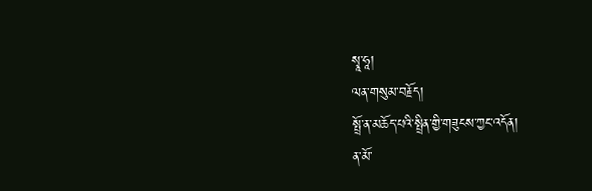སྭཱ་ཧཱ།
ལན་གསུམ་བརྗོད།
སྤྲོ་ན་མཆོད་པའི་སྤྲིན་གྱི་གཟུངས་ཀྱང་འདོན།
ན་མོ་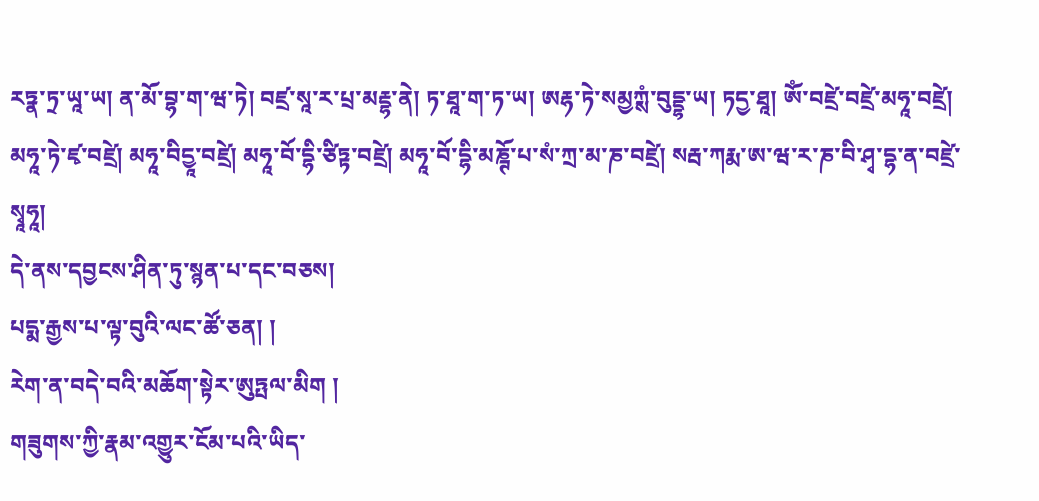རཏྣ་ཏྲ་ཡཱ་ཡ། ན་མོ་བྷ་ག་ཝ་ཏེ། བཛྲ་སཱ་ར་པྲ་མརྡྷ་ནེ། ཏ་ཐཱ་ག་ཏ་ཡ། ཨརྷ་ཏེ་སམྱཀྶཾ་བུདྡྷ་ཡ། ཏདྱ་ཐཱ། ཨོཾ་བཛྲེ་བཛྲེ་མཧཱ་བཛྲེ། མཧཱ་ཏེ་ཛྭ་བཛྲེ། མཧཱ་བིདྱཱ་བཛྲེ། མཧཱ་བོ་དྷི་ཙིཏྟ་བཛྲེ། མཧཱ་བོ་དྷི་མཎྚོ་པ་སཾ་ཀྲ་མ་ཎ་བཛྲེ། སརྦ་ཀརྨ་ཨ་ཝ་ར་ཎ་བི་ཤྭ་དྷ་ན་བཛྲེ་སྭཱཧཱ།
དེ་ནས་དབྱངས་ཤིན་ཏུ་སྙན་པ་དང་བཅས།
པདྨ་རྒྱས་པ་ལྟ་བུའི་ལང་ཚོ་ཅན། །
རེག་ན་བདེ་བའི་མཆོག་སྟེར་ཨུཏྤལ་མིག །
གཟུགས་ཀྱི་རྣམ་འགྱུར་ངོམ་པའི་ཡིད་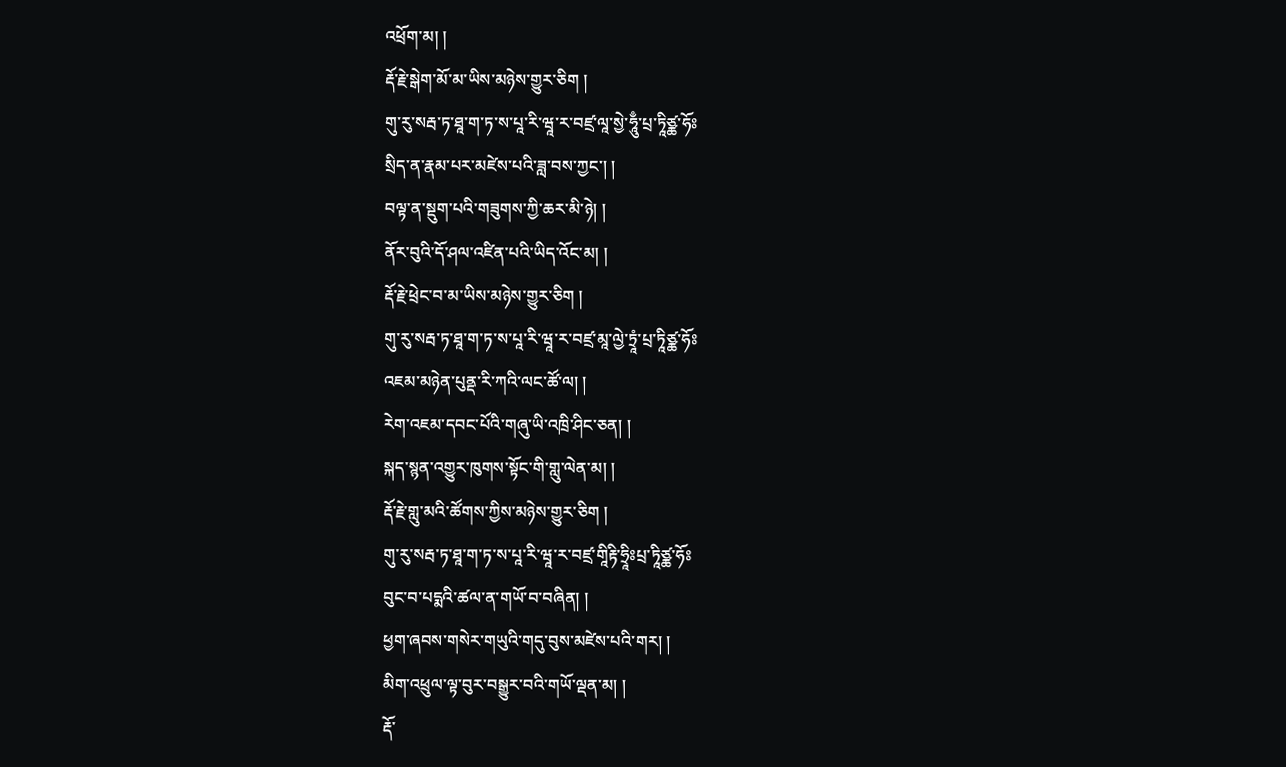འཕྲོག་མ། །
རྡོ་རྗེ་སྒེག་མོ་མ་ཡིས་མཉེས་གྱུར་ཅིག །
གུ་རུ་སརྦ་ཏ་ཐཱ་ག་ཏ་ས་པཱ་རི་ཝཱ་ར་བཛྲ་ལཱ་སྱེ་ཧཱུྃ་པྲ་ཏཱིཙྪ་ཧོཿ
སྲིད་ན་རྣམ་པར་མཛེས་པའི་ཟླ་བས་ཀྱང་། །
བལྟ་ན་སྡུག་པའི་གཟུགས་ཀྱི་ཆར་མི་ཉེ། །
ནོར་བུའི་དོ་ཤལ་འཛིན་པའི་ཡིད་འོང་མ། །
རྡོ་རྗེ་ཕྲེང་བ་མ་ཡིས་མཉེས་གྱུར་ཅིག །
གུ་རུ་སརྦ་ཏ་ཐཱ་ག་ཏ་ས་པཱ་རི་ཝཱ་ར་བཛྲ་མཱ་ལྱེ་ཏྲཱཾ་པྲ་ཏཱིཙྪ་ཧོཿ
འཇམ་མཉེན་པུནྡ་རི་ཀའི་ལང་ཚོ་ལ། །
རེག་འཇམ་དབང་པོའི་གཞུ་ཡི་འཁྲི་ཤིང་ཅན། །
སྐད་སྙན་འགྱུར་ཁུགས་སྟོང་གི་གླུ་ལེན་མ། །
རྡོ་རྗེ་གླུ་མའི་ཚོགས་ཀྱིས་མཉེས་གྱུར་ཅིག །
གུ་རུ་སརྦ་ཏ་ཐཱ་ག་ཏ་ས་པཱ་རི་ཝཱ་ར་བཛྲ་གཱིརྟི་ཧྲཱིཿཔྲ་ཏཱིཙྪ་ཧོཿ
བུང་བ་པདྨའི་ཚལ་ན་གཡོ་བ་བཞིན། །
ཕྱག་ཞབས་གསེར་གཡུའི་གདུ་བུས་མཛེས་པའི་གར། །
མིག་འཕྲུལ་ལྟ་བུར་བསྒྱུར་བའི་གཡོ་ལྡན་མ། །
རྡོ་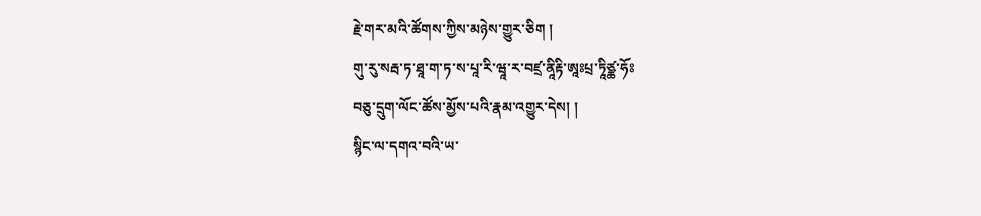རྗེ་གར་མའི་ཚོགས་ཀྱིས་མཉེས་གྱུར་ཅིག །
གུ་རུ་སརྦ་ཏ་ཐཱ་ག་ཏ་ས་པཱ་རི་ཝཱ་ར་བཛྲ་ནཱིརྟི་ཨཱཿཔྲ་ཏཱིཙྪ་ཧོཿ
བཅུ་དྲུག་ལོང་ཚོས་མྱོས་པའི་རྣམ་འགྱུར་དེས། །
སྙིང་ལ་དགའ་བའི་ཡ་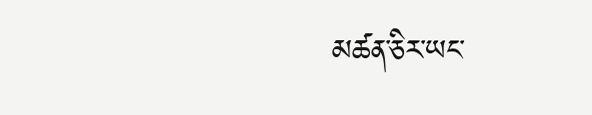མཚན་ཅིར་ཡང་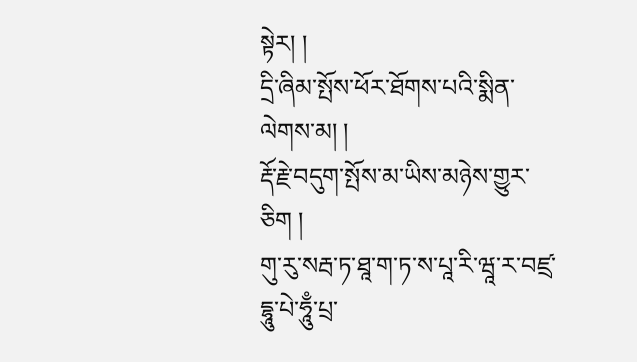སྟེར། །
དྲི་ཞིམ་སྤོས་ཕོར་ཐོགས་པའི་སྨིན་ལེགས་མ། །
རྡོ་རྗེ་བདུག་སྤོས་མ་ཡིས་མཉེས་གྱུར་ཅིག །
གུ་རུ་སརྦ་ཏ་ཐཱ་ག་ཏ་ས་པཱ་རི་ཝཱ་ར་བཛྲ་དྷཱུ་པེ་ཧཱུྃ་པྲ་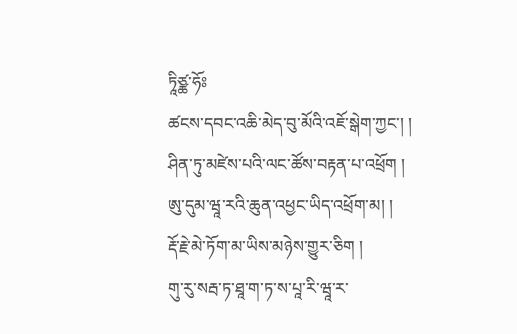ཏཱིཙྪ་ཧོཿ
ཚངས་དབང་འཆི་མེད་བུ་མོའི་འཇོ་སྒེག་ཀྱང་། །
ཤིན་ཏུ་མཛེས་པའི་ལང་ཚོས་བརྟན་པ་འཕྲོག །
ཨུ་དུམ་ཝཱ་རའི་ཆུན་འཕྱང་ཡིད་འཕྲོག་མ། །
རྡོ་རྗེ་མེ་ཏོག་མ་ཡིས་མཉེས་གྱུར་ཅིག །
གུ་རུ་སརྦ་ཏ་ཐཱ་ག་ཏ་ས་པཱ་རི་ཝཱ་ར་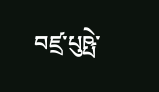བཛྲ་པུཥྤེ་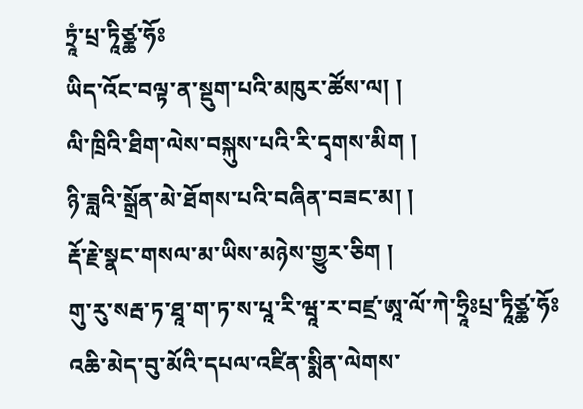ཏྲཱཾ་པྲ་ཏཱིཙྪ་ཧོཿ
ཡིད་འོང་བལྟ་ན་སྡུག་པའི་མཁུར་ཚོས་ལ། །
ལི་ཁྲིའི་ཐིག་ལེས་བསྐུས་པའི་རི་དྭགས་མིག །
ཉི་ཟླའི་སྒྲོན་མེ་ཐོགས་པའི་བཞིན་བཟང་མ། །
རྡོ་རྗེ་སྣང་གསལ་མ་ཡིས་མཉེས་གྱུར་ཅིག །
གུ་རུ་སརྦ་ཏ་ཐཱ་ག་ཏ་ས་པཱ་རི་ཝཱ་ར་བཛྲ་ཨཱ་ལོ་ཀེ་ཧྲཱིཿཔྲ་ཏཱིཙྪ་ཧོཿ
འཆི་མེད་བུ་མོའི་དཔལ་འཛིན་སྨིན་ལེགས་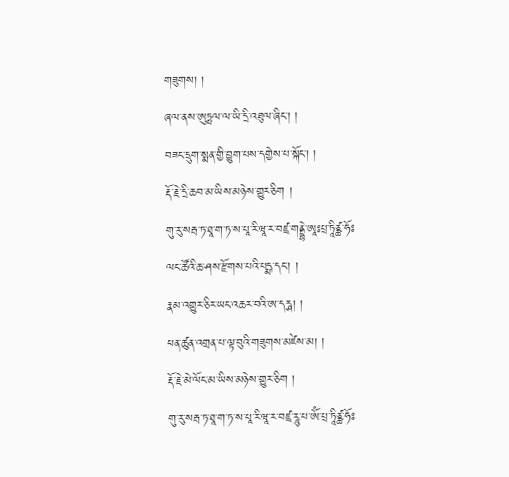གཟུགས། །
ཞལ་ནས་ཨུཏྤལ་ལ་ཡི་དྲི་འཐུལ་ཞིང་། །
བཟང་དྲུག་སྨན་གྱི་བྱུག་པས་དགྱེས་པ་སྐོང་། །
རྡོ་རྗེ་དྲི་ཆབ་མ་ཡིས་མཉེས་གྱུར་ཅིག །
གུ་རུ་སརྦ་ཏ་ཐཱ་ག་ཏ་ས་པཱ་རི་ཝཱ་ར་བཛྲ་གནྡྷེ་ཨཱཿཔྲ་ཏཱིཙྪ་ཧོཿ
ལང་ཚོའི་ཆ་ཤས་རྫོགས་པའི་པདྨ་དང་། །
རྣམ་འགྱུར་ཅིར་ཡང་འཆར་བའི་ཨ་དརྴ། །
ཕན་ཚུན་འགྲན་པ་ལྟ་བུའི་གཟུགས་མཛེས་མ། །
རྡོ་རྗེ་མེ་ལོང་མ་ཡིས་མཉེས་གྱུར་ཅིག །
གུ་རུ་སརྦ་ཏ་ཐཱ་ག་ཏ་ས་པཱ་རི་ཝཱ་ར་བཛྲ་རཱུ་པ་ཨོཾ་པྲ་ཏཱིཙྪ་ཧོཿ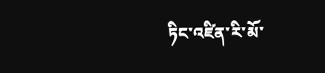ཏིང་འཛིན་རི་མོ་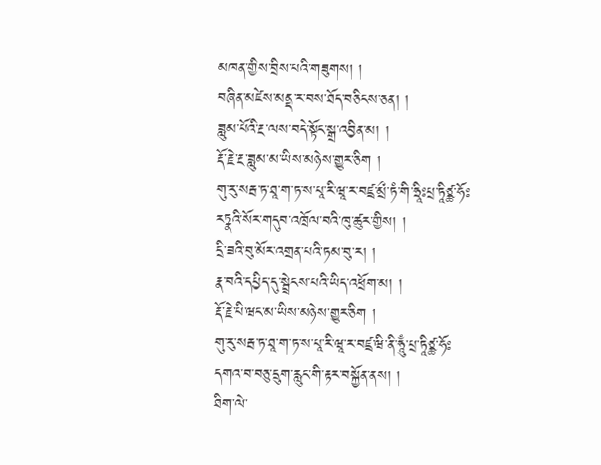མཁན་གྱིས་བྲིས་པའི་གཟུགས། །
བཞིན་མཛེས་མནྡ་ར་བས་ཐོད་བཅིངས་ཅན། །
ཟླུམ་པོའི་རྔ་ལས་བདེ་སྟོང་སྒྲ་འབྱིན་མ། །
རྡོ་རྗེ་རྔ་ཟླུམ་མ་ཡིས་མཉེས་གྱུར་ཅིག །
གུ་རུ་སརྦ་ཏ་ཐཱ་ག་ཏ་ས་པཱ་རི་ཝཱ་ར་བཛྲ་མྲྀ་ཏཾ་གི་ཧྲཱིཿཔྲ་ཏཱིཙྪ་ཧོཿ
རཏྣའི་སོར་གདུབ་འཁྲོལ་བའི་ཁུ་ཚུར་གྱིས། །
དྲི་ཟའི་བུ་མོར་འགྲན་པའི་ཏམ་བུ་ར། །
རྣ་བའི་དཔྱིད་དུ་སྦྲེངས་པའི་ཡིད་འཕྲོག་མ། །
རྡོ་རྗེ་པི་ཝང་མ་ཡིས་མཉེས་གྱུར་ཅིག །
གུ་རུ་སརྦ་ཏ་ཐཱ་ག་ཏ་ས་པཱ་རི་ཝཱ་ར་བཛྲ་ཝི་ནི་ཧཱུྃ་པྲ་ཏཱིཙྪ་ཧོཿ
དགའ་བ་བཅུ་དྲུག་རླུང་གི་རྟར་བསྐྱོན་ནས། །
ཐིག་ལེ་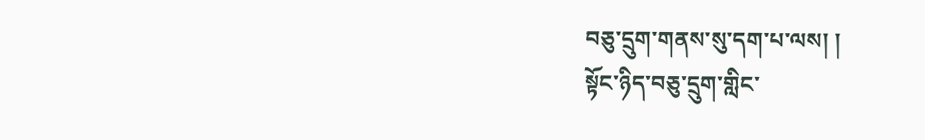བཅུ་དྲུག་གནས་སུ་དག་པ་ལས། །
སྟོང་ཉིད་བཅུ་དྲུག་གླིང་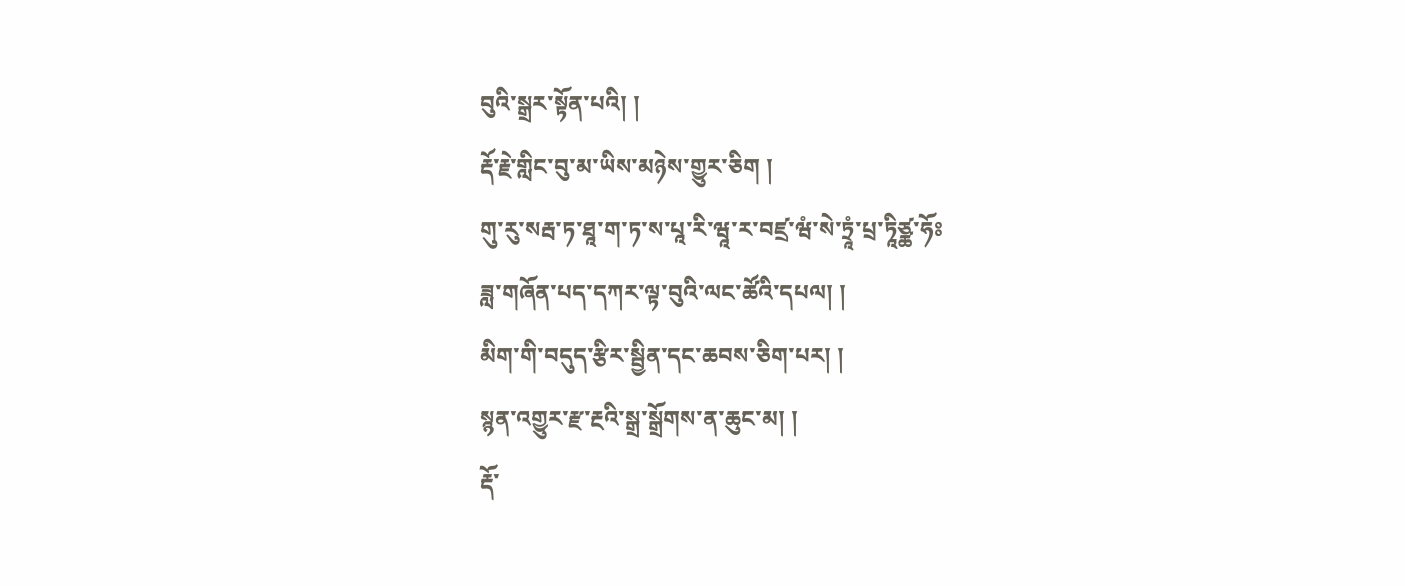བུའི་སྒྲར་སྟོན་པའི། །
རྡོ་རྗེ་གླིང་བུ་མ་ཡིས་མཉེས་གྱུར་ཅིག །
གུ་རུ་སརྦ་ཏ་ཐཱ་ག་ཏ་ས་པཱ་རི་ཝཱ་ར་བཛྲ་ཝཾ་སེ་ཏྲཱཾ་པྲ་ཏཱིཙྪ་ཧོཿ
ཟླ་གཞོན་པད་དཀར་ལྟ་བུའི་ལང་ཚོའི་དཔལ། །
མིག་གི་བདུད་རྩིར་སྦྱིན་དང་ཆབས་ཅིག་པར། །
སྙན་འགྱུར་རྫ་རྔའི་སྒྲ་སྒྲོགས་ན་ཆུང་མ། །
རྡོ་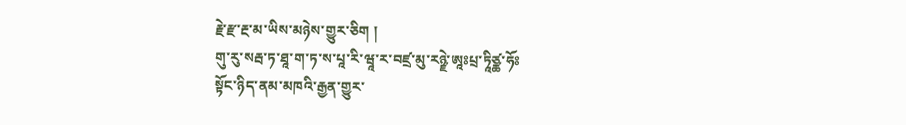རྗེ་རྫ་རྔ་མ་ཡིས་མཉེས་གྱུར་ཅིག །
གུ་རུ་སརྦ་ཏ་ཐཱ་ག་ཏ་ས་པཱ་རི་ཝཱ་ར་བཛྲ་མུ་རཉྫེ་ཨཱཿཔྲ་ཏཱིཙྪ་ཧོཿ
སྟོང་ཉིད་ནམ་མཁའི་རྒྱན་གྱུར་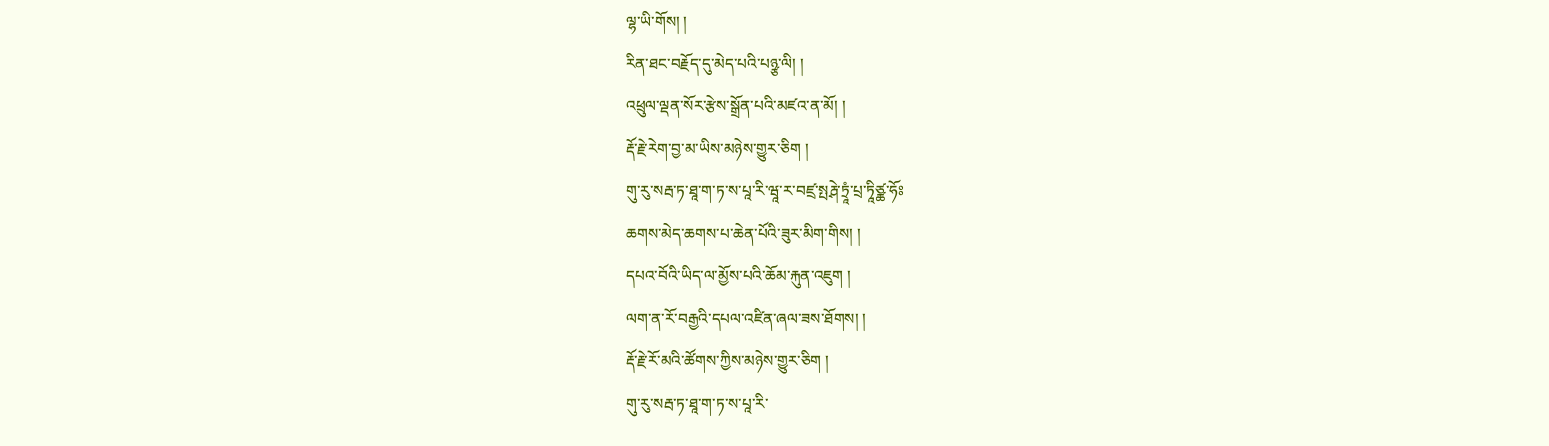ལྷ་ཡི་གོས། །
རིན་ཐང་བརྗོད་དུ་མེད་པའི་པཉྩ་ལི། །
འཕྲུལ་ལྡན་སོར་རྩེས་སྒྲོན་པའི་མཛའ་ན་མོ། །
རྡོ་རྗེ་རེག་བྱ་མ་ཡིས་མཉེས་གྱུར་ཅིག །
གུ་རུ་སརྦ་ཏ་ཐཱ་ག་ཏ་ས་པཱ་རི་ཝཱ་ར་བཛྲ་སྤརྴེ་ཏྲཱཾ་པྲ་ཏཱིཙྪ་ཧོཿ
ཆགས་མེད་ཆགས་པ་ཆེན་པོའི་ཟུར་མིག་གིས། །
དཔའ་བོའི་ཡིད་ལ་མྱོས་པའི་ཆོམ་རྐུན་འཇུག །
ལག་ན་རོ་བརྒྱའི་དཔལ་འཛིན་ཞལ་ཟས་ཐོགས། །
རྡོ་རྗེ་རོ་མའི་ཚོགས་ཀྱིས་མཉེས་གྱུར་ཅིག །
གུ་རུ་སརྦ་ཏ་ཐཱ་ག་ཏ་ས་པཱ་རི་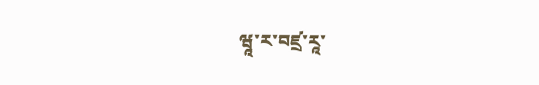ཝཱ་ར་བཛྲ་རཱ་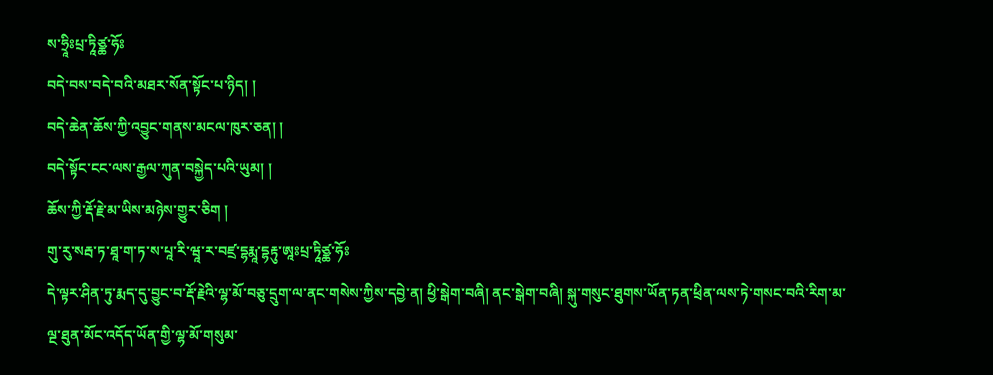ས་ཧྲཱིཿཔྲ་ཏཱིཙྪ་ཧོཿ
བདེ་བས་བདེ་བའི་མཐར་སོན་སྟོང་པ་ཉིད། །
བདེ་ཆེན་ཆོས་ཀྱི་འབྱུང་གནས་མངལ་ཁུར་ཅན། །
བདེ་སྟོང་ངང་ལས་རྒྱལ་ཀུན་བསྐྱེད་པའི་ཡུམ། །
ཆོས་ཀྱི་རྡོ་རྗེ་མ་ཡིས་མཉེས་གྱུར་ཅིག །
གུ་རུ་སརྦ་ཏ་ཐཱ་ག་ཏ་ས་པཱ་རི་ཝཱ་ར་བཛྲ་དྷརྨཱ་དྷརྟུ་ཨཱཿཔྲ་ཏཱིཙྪ་ཧོཿ
དེ་ལྟར་ཤིན་ཏུ་རྨད་དུ་བྱུང་བ་རྡོ་རྗེའི་ལྷ་མོ་བཅུ་དྲུག་ལ་ནང་གསེས་ཀྱིས་དབྱེ་ན། ཕྱི་སྒེག་བཞི། ནང་སྒེག་བཞི། སྐུ་གསུང་ཐུགས་ཡོན་ཏན་ཕྲིན་ལས་ཏེ་གསང་བའི་རིག་མ་ལྔ་ཐུན་མོང་འདོད་ཡོན་གྱི་ལྷ་མོ་གསུམ་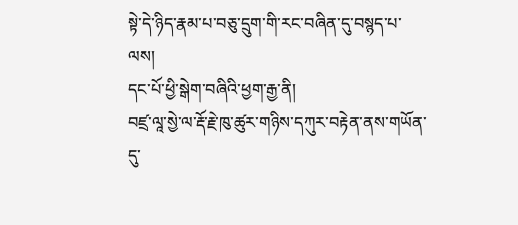སྟེ་དེ་ཉིད་རྣམ་པ་བཅུ་དྲུག་གི་རང་བཞིན་དུ་བསྙད་པ་ལས།
དང་པོ་ཕྱི་སྒེག་བཞིའི་ཕྱག་རྒྱ་ནི།
བཛྲ་ལཱ་སྱེ་ལ་རྡོ་རྗེ་ཁུ་ཚུར་གཉིས་དཀུར་བརྟེན་ནས་གཡོན་དུ་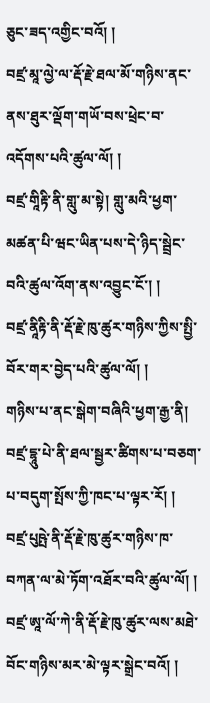ཅུང་ཟད་འགྱིང་བའོ། །
བཛྲ་མཱ་ལྱེ་ལ་རྡོ་རྗེ་ཐལ་མོ་གཉིས་ནང་ནས་ཐུར་ལྡོག་གཡོ་བས་ཕྲེང་བ་འདོགས་པའི་ཚུལ་ལོ། །
བཛྲ་གཱིརྟི་ནི་གླུ་མ་སྟེ། གླུ་མའི་ཕྱག་མཚན་པི་ཝང་ཡིན་པས་དེ་ཉིད་སྦྲེང་བའི་ཚུལ་འོག་ནས་འབྱུང་ངོ་། །
བཛྲ་ནཱིརྟི་ནི་རྡོ་རྗེ་ཁུ་ཚུར་གཉིས་ཀྱིས་སྤྱི་བོར་གར་བྱེད་པའི་ཚུལ་ལོ། །
གཉིས་པ་ནང་སྒེག་བཞིའི་ཕྱག་རྒྱ་ནི།
བཛྲ་དྷཱུ་པེ་ནི་ཐལ་སྦྱར་ཚིགས་པ་བཅག་པ་བདུག་སྤོས་ཀྱི་ཁང་པ་ལྟར་རོ། །
བཛྲ་པུཥྤེ་ནི་རྡོ་རྗེ་ཁུ་ཚུར་གཉིས་ཁ་བཀན་ལ་མེ་ཏོག་འཐོར་བའི་ཚུལ་ལོ། །
བཛྲ་ཨཱ་ལོ་ཀེ་ནི་རྡོ་རྗེ་ཁུ་ཚུར་ལས་མཐེ་བོང་གཉིས་མར་མེ་ལྟར་སྒྲེང་བའོ། །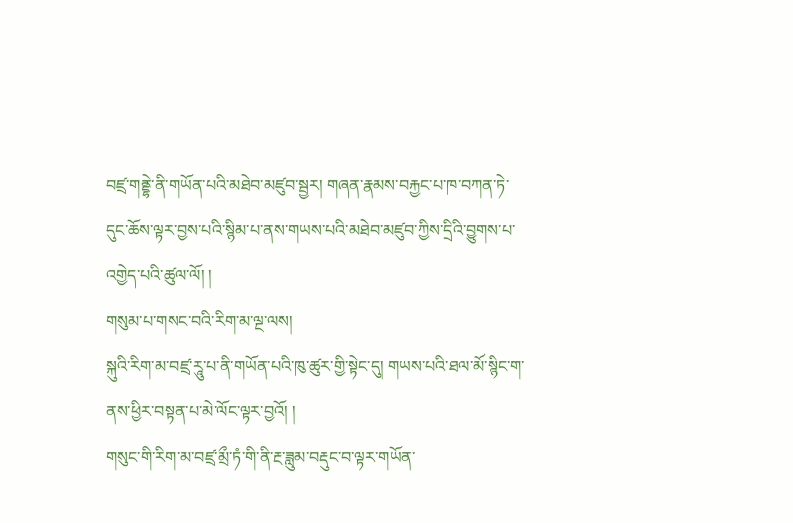བཛྲ་གནྡྷེ་ནི་གཡོན་པའི་མཐེབ་མཛུབ་སྦྱར། གཞན་རྣམས་བརྐྱང་པ་ཁ་བཀན་ཏེ་དུང་ཆོས་ལྟར་བྱས་པའི་སྙིམ་པ་ནས་གཡས་པའི་མཐེབ་མཛུབ་ཀྱིས་དྲིའི་བྱུགས་པ་འགྱེད་པའི་ཚུལ་ལོ། །
གསུམ་པ་གསང་བའི་རིག་མ་ལྔ་ལས།
སྐུའི་རིག་མ་བཛྲ་རཱུ་པ་ནི་གཡོན་པའི་ཁུ་ཚུར་གྱི་སྟེང་དུ། གཡས་པའི་ཐལ་མོ་སྙིང་ག་ནས་ཕྱིར་བསྟན་པ་མེ་ལོང་ལྟར་བྱའོ། །
གསུང་གི་རིག་མ་བཛྲ་མྲྀ་ཏཾ་གི་ནི་རྔ་ཟླུམ་བརྡུང་བ་ལྟར་གཡོན་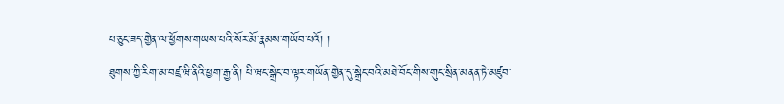པ་ཅུང་ཟད་གྱེན་ལ་ཕྱོགས་གཡས་པའི་སོར་མོ་རྣམས་གཡོབ་པའོ། །
ཐུགས་ཀྱི་རིག་མ་བཛྲ་ཝི་ནིའི་ཕྱག་རྒྱ་ནི། པི་ཝང་སྒྲེང་བ་ལྟར་གཡོན་གྱེན་དུ་སྒྲེང་བའི་མཐེ་བོང་གིས་གུང་སྲིན་མནན་ཏེ་མཛུབ་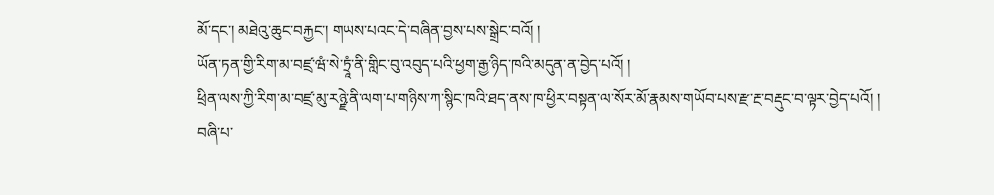མོ་དང་། མཐེའུ་ཆུང་བརྐྱང་། གཡས་པའང་དེ་བཞིན་བྱས་པས་སྒྲེང་བའོ། །
ཡོན་ཏན་གྱི་རིག་མ་བཛྲ་ཝཾ་སེ་ཏྲཱཾ་ནི་གླིང་བུ་འབུད་པའི་ཕྱག་རྒྱ་ཉིད་ཁའི་མདུན་ན་བྱེད་པའོ། །
ཕྲིན་ལས་ཀྱི་རིག་མ་བཛྲ་མུ་རཉྫེ་ནི་ལག་པ་གཉིས་ཀ་སྙིང་ཁའི་ཐད་ནས་ཁ་ཕྱིར་བསྟན་ལ་སོར་མོ་རྣམས་གཡོབ་པས་རྫ་རྔ་བརྡུང་བ་ལྟར་བྱེད་པའོ། །
བཞི་པ་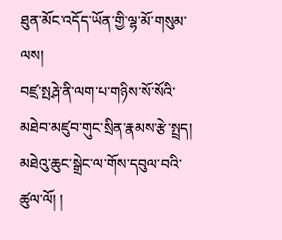ཐུན་མོང་འདོད་ཡོན་གྱི་ལྷ་མོ་གསུམ་ལས།
བཛྲ་སྤརྴེ་ནི་ལག་པ་གཉིས་སོ་སོའི་མཐེབ་མཛུབ་གུང་སྲིན་རྣམས་རྩེ་སྤྲད། མཐེའུ་ཆུང་སྒྲེང་ལ་གོས་དབུལ་བའི་ཚུལ་ལོ། །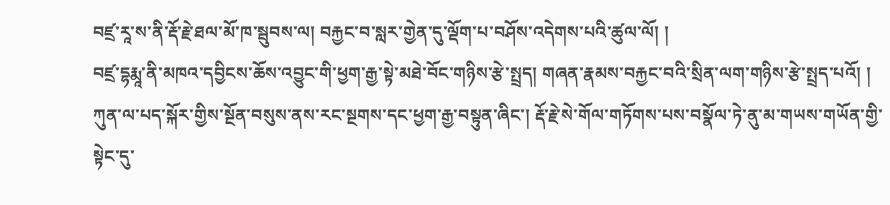བཛྲ་རཱ་ས་ནི་རྡོ་རྗེ་ཐལ་མོ་ཁ་སྦུབས་ལ། བརྐྱང་བ་སླར་གྱེན་དུ་ལྡོག་པ་བཤོས་འདེགས་པའི་ཚུལ་ལོ། །
བཛྲ་དྷརྨཱ་ནི་མཁའ་དབྱིངས་ཆོས་འབྱུང་གི་ཕྱག་རྒྱ་སྟེ་མཐེ་བོང་གཉིས་རྩེ་སྤྲད། གཞན་རྣམས་བརྐྱང་བའི་སྲིན་ལག་གཉིས་རྩེ་སྤྲད་པའོ། །
ཀུན་ལ་པད་སྐོར་གྱིས་སྔོན་བསུས་ནས་རང་སྔགས་དང་ཕྱག་རྒྱ་བསྟུན་ཞིང་། རྡོ་རྗེ་སེ་གོལ་གཏོགས་པས་བསྣོལ་ཏེ་ནུ་མ་གཡས་གཡོན་གྱི་སྟེང་དུ་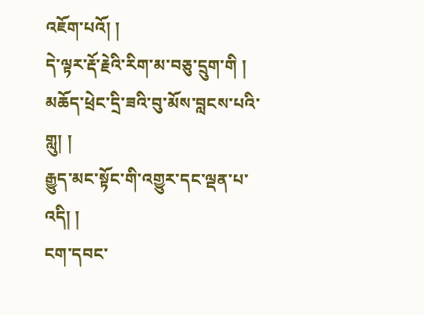འཇོག་པའོ། །
དེ་ལྟར་རྡོ་རྗེའི་རིག་མ་བཅུ་དྲུག་གི །
མཆོད་ཕྲེང་དྲི་ཟའི་བུ་མོས་བླངས་པའི་གླུ། །
རྒྱུད་མང་སྟོང་གི་འགྱུར་དང་ལྡན་པ་འདི། །
ངག་དབང་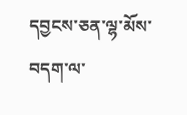དབྱངས་ཅན་ལྷ་མོས་བདག་ལ་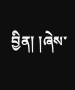བྱིན། །ཞེས་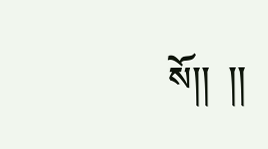སོ།།  །།